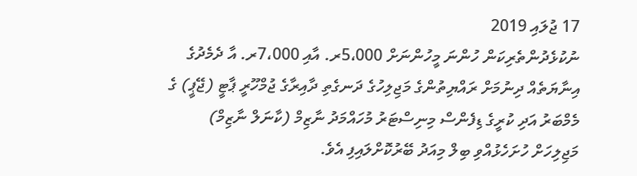17 ޖުލައި 2019
ނުކުޅެދުންތެރިކަން ހުންނަ މީހުންނަށް 5،000ރ. އާއި 7،000ރ. އާ ދެމެދުގެ އިނާޔަތެއް ދިނުމަށް ރައްޔިތުންގެ މަޖިލިހުގެ ދަނގެތި ދާއިރާގެ ޖުމްހޫރީ ޕާޓީ (ޖޭޕީ) ގެ މެމްބަރު އަދި ކުރީގެ ޑިފެންސް މިނިސްޓަރު މުހައްމަދު ނާޒިމް (ކާނަލް ނާޒިމް) މަޖިލިހަށް ހުށަހެޅުއްވި ބިލް މިއަދު ބޭރުކޮށްލައިފި އެވެ.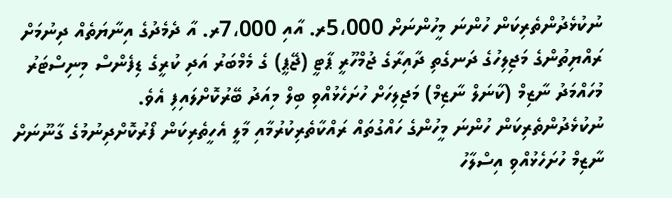ނުކުޅެދުންތެރިކަން ހުންނަ މީހުންނަށް 5،000ރ. އާއި 7،000ރ. އާ ދެމެދުގެ އިނާޔަތެއް ދިނުމަށް ރައްޔިތުންގެ މަޖިލިހުގެ ދަނގެތި ދާއިރާގެ ޖުމްހޫރީ ޕާޓީ (ޖޭޕީ) ގެ މެމްބަރު އަދި ކުރީގެ ޑިފެންސް މިނިސްޓަރު މުހައްމަދު ނާޒިމް (ކާނަލް ނާޒިމް) މަޖިލިހަށް ހުށަހެޅުއްވި ބިލް މިއަދު ބޭރުކޮށްލައިފި އެވެ.
ނުކުޅެދުންތެރިކަން ހުންނަ މީހުންގެ ހައްގުތައް ރައްކާތެރިކުރުމާއި މާލީ އެހީތެރިކަން ފޯރުކޮށްދިނުމުގެ ގާނޫނަށް ނާޒިމް ހުށަހެޅުއްވި އިސްލާހު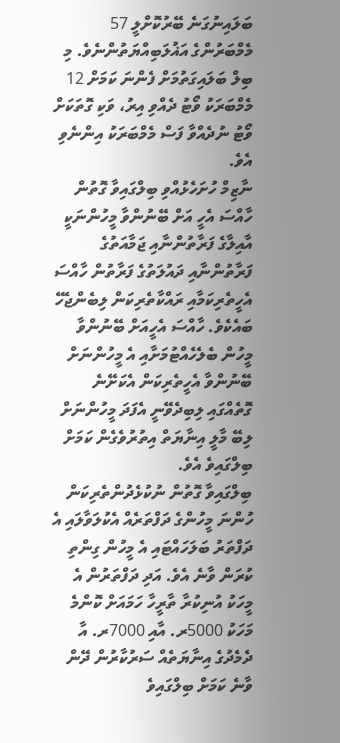ބަލައިނުގަނެ ބޭރުކޮށްލީ 57 މެމްބަރުންގެ އަޣުލަބިއްޔަތުންނެވެ. މި ބިލް ބަލައިގަތުމަށް ފެންނަ ކަމަށް 12 މެމްބަރަކު ވޯޓު ދެއްވި އިރު، ވަކި ގޮތަކަށް ވޯޓު ނުދެއްވާ ފަސް މެމްބަރަކު އިންނެވި އެވެ.
ނާޒިމް ހުށަހެޅުއްވި ބިލްގައިވާ ގޮތުން ހާއްސަ އެހީ އަށް ބޭނުންވާ މީހުންނަކީ އާއިލާގެ ފަރާތުންނާއި ޖަމާއަތުގެ ފަރާތުންނާއި ދައުލަތުގެ ފަރާތުން ހާއްސަ އެހީތެރިކަމާއި ރައްކާތެރިކަން ލިބެންޖެހޭ ބައެކެވެ. ހާއްސަ އެހީއަށް ބޭނުންވާ މީހުން ބެލެހެއްޓުމަށާއި އެ މީހުންނަށް ބޭނުންވާ އެހީތެރިކަން އެކަށޭނެ ގޮތެއްގައި ލިބިދެވޭނީ އެފަދަ މީހުންނަށް ލިބޭ މާލީ އިނާޔަތް އިތުރުވެގެން ކަމަށް ބިލްގައިވެ އެވެ.
ބިލްގައިވާ ގޮތުން ނުކުޅެދުންތެރިކަން ހުންނަ މީހުންގެ ދަފްތަރެއް އެކުލަވާލައި އެ ދަފްތަރު ބަލަހައްޓައި އެ މީހުން ގިންތި ކުރަން ވާނެ އެވެ. އަދި ދަފްތަރުން އެ މީހަކު އުނިކުރާ ތާރީހާ ހަމައަށް ކޮންމެ މަހަކު 5000ރ. އާއި 7000ރ. އާ ދެމެދުގެ އިނާޔަތެއް ސަރުކާރުން ދޭން ވާނެ ކަމަށް ބިލްގައިވެ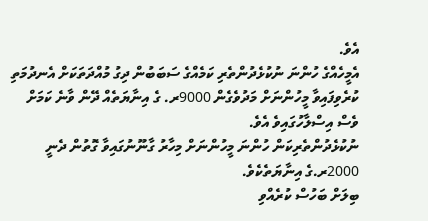އެވެ.
އެމީހެއްގެ ހުންނަ ނުކުޅެދުންތެރި ކަމެއްގެ ސަބަބުން ދިގު މުއްދަތަކަށް އެނދުމަތި ކުރެވިފައިވާ މީހުންނަށް މަދުވެގެން 9000ރ. ގެ އިނާޔަތެއް ދޭން ވާނެ ކަމަށް ވެސް އިސްލާހުގައިވެ އެވެ.
ނުކުޅެދުންތެރިކަން ހުންނަ މީހުންނަށް މިހާރު ގާނޫނުގައިވާ ގޮތުން ދެނީ 2000ރ.ގެ އިނާޔަތެކެވެ.
ބިލަށް ބަހުސް ކުރެއްވި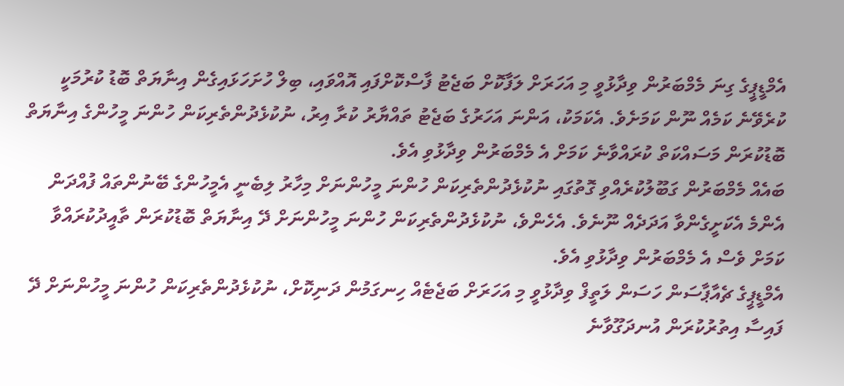އެމްޑީޕީގެ ގިނަ މެމްބަރުން ވިދާޅުވީ މި އަހަރަށް ލަފާކޮށް ބަޖެޓު ފާސްކޮށްފައި އޮއްވައި، ބިލް ހުށަހަޅައިގެން އިނާޔަތް ބޮޑު ކުރުމަކީ ކުރެވޭނެ ކަމެއް ނޫން ކަމަށެވެ. އެކަމަކު، އަންނަ އަހަރުގެ ބަޖެޓު ތައްޔާރު ކުރާ އިރު، ނުކުޅެދުންތެރިކަން ހުންނަ މީހުންގެ އިނާޔަތް ބޮޑުކުރަން މަސައްކަތް ކުރައްވާނެ ކަމަށް އެ މެމްބަރުން ވިދާޅުވި އެވެ.
ބައެއް މެމްބަރުން ގަބޫލުކުރެއްވި ގޮތުގައި ނުކުޅެދުންތެރިކަން ހުންނަ މީހުންނަށް މިހާރު ލިބެނީ އެމީހުންގެ ބޭނުންތައް ފުއްދަން އެންމެ އެކަށީގެންވާ އަދަދެއް ނޫނެވެ. އެހެންވެ، ނުކުޅެދުންތެރިކަން ހުންނަ މީހުންނަށް ދޭ އިނާޔަތް ބޮޑުކުރަން ތާއީދުކުރައްވާ ކަމަށް ވެސް އެ މެމްބަރުން ވިދާޅުވި އެވެ.
އެމްޑީޕީގެ ޗެއާޕާސަން ހަސަން ލަތީފް ވިދާޅުވީ މި އަހަރަށް ބަޖެޓެއް ހިނގަމުން ދަނިކޮށް، ނުކުޅެދުންތެރިކަން ހުންނަ މީހުންނަށް ދޭ ފައިސާ އިތުރުކުރަން އުނދަގޫވާނެ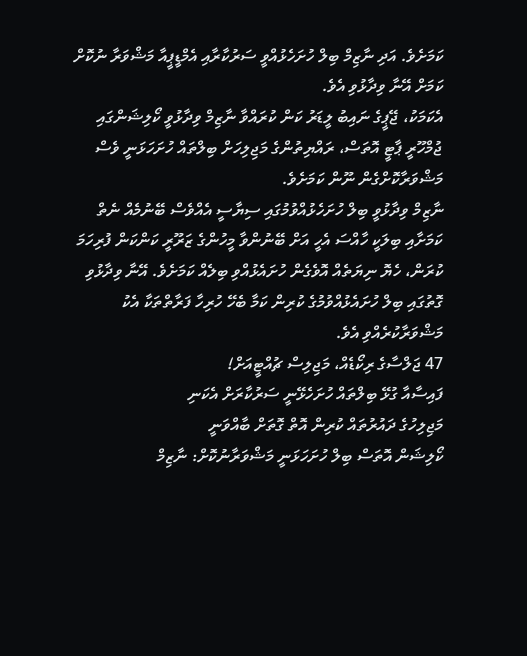ކަމަށެވެ. އަދި ނާޒިމް ބިލް ހުށަހެޅުއްވީ ސަރުކާރާއި އެމްޑީޕީއާ މަޝްވަރާ ނުކޮށް ކަމަށް އޭނާ ވިދާޅުވި އެވެ.
އެކަމަކު، ޖޭޕީގެ ނައިބު ލީޑަރު ކަން ކުރައްވާ ނާޒިމް ވިދާޅުވީ ކޯލިޝަންގައި ޖުމްހޫރީ ޕާޓީ އޮތަސް، ރައްޔިތުންގެ މަޖިލިހަށް ބިލްތައް ހުށަހަޅަނީ ވެސް މަޝްވަރާކޮށްގެން ނޫން ކަމަށެވެ.
ނާޒިމް ވިދާޅުވީ ބިލް ހުށަހެޅުއްވުމުގައި ސިޔާސީ އެއްވެސް ބޭނުމެއް ނެތް ކަމަށާއި ބިލަކީ ހާއްސަ އެހީ އަށް ބޭނުންވާ މީހުންގެ ޒަރޫރީ ކަންކަން ފުރިހަމަ ކުރަން، ހެޔޮ ނިޔަތެއް އޮވެގެން ހުށައެޅުއްވި ބިލެއް ކަމަށެވެ. އޭނާ ވިދާޅުވި ގޮތުގައި ބިލް ހުށައެޅުއްވުމުގެ ކުރިން ކަމާ ބެހޭ ހުރިހާ ފަރާތްތަކާ އެކު މަޝްވަރާކުރެއްވި އެވެ.
47 ޖަލްސާގެ ރިކޯޑެއް، މަޖިލިސް ޗުއްޓީއަށް!
ފައިސާއާ ގުޅޭ ބިލްތައް ހުށަހެޅޭނީ ސަރުކާރަށް އެކަނި
މަޖިލިހުގެ ދައުރުތައް ކުރިން އޮތް ގޮތަށް ބާއްވަނީ
ކޯލިޝަން އޮތަސް ބިލް ހުށަހަޅަނީ މަޝްވަރާނުކޮށް: ނާޒިމް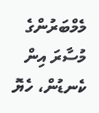މެމްބަރުންގެ މުސާރަ އިން ކެނޑުން، ހެޔޮ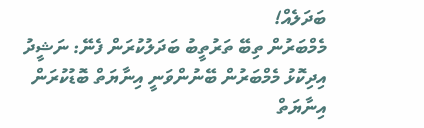ބަދަލެއް!
މެމްބަރުން ތިބޭ ތަރުތީބު ބަދަލުކުރަން ފެނޭ: ނަޝީދު
އިދިކޮޅު މެމްބަރުން ބޭނުންވަނީ އިނާޔަތް ބޮޑުކުރަން
އިނާޔަތް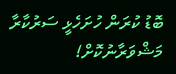ބޮޑު ކުރަން ހުށަހެޅީ ސަރުކާރާ މަޝްވަރާނުކޮށް!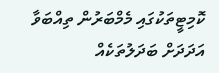ކޮމިޓީތަކުގައި މެމްބަރުން ތިއްބަވާ އަދަދަށް ބަދަލުތަކެއް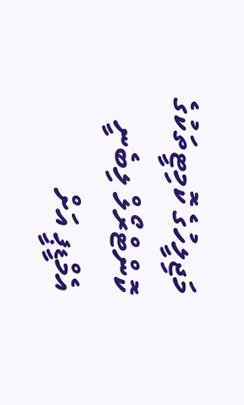މަޖިލީހުގެ ކޮމިޓީތަކުގެ ކޮންޓްރޯލް ލިބެނީ އެމްޑީޕީ އަށް